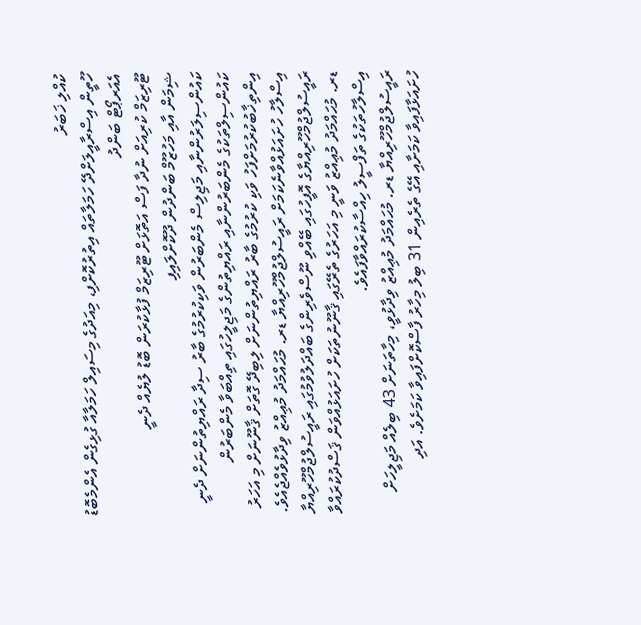ކުއްލި ޚަބަރު
ހޫތީން އިސްރާއީލަށްދޭ ހަމަލާތައް އިތުރުކޮށްފި، މިއަދުގެ މިސައިލް ހަމަލާއާ ގުޅިގެން އެންމެބޮޑު އެއަރޕޯޓް ބަންދު
ޓޫރިޒަމް ކުރިއަށް ނުދާ ފަސް އަތޮޅަށް ޓޫރިޒަމް ފުޅާކުރަން ބޮޑު ލުޔެއް ދެނީ
ޝިމަން އާއި މަހުޒޫމް ބަންދުން ދޫކޮށްލައިފި
ކައުންސިލަރުންނާއި މަޖިލިސް މެންބަރުން ވަކިކުރުމުގެ ބާރު ސިދާ ރައްޔިތުންނަށް ދެނީ
ކައުންސިލްތަކުގެ މެންބަރުންނާއި ރައްޔިތުންގެ މަޖިލީހުގައި ތިއްބަވާ މެންބަރުން އިންތިޚާބުކުރުމަށްފަހު ވަކި ކުރުމުގެ ބާރު ރައްޔިތުންނަށް ލިބިދޭ ގޮތަށް ޤާނޫނަށް މި އަހަރު އިސްލާހު ހުށައަޅުއްވާނެކަމަށް ރައީސުލްޖުމްހޫރިއްޔާ ޑރ. މުޙައްމަދު މުޢިއްޒު ވިދާޅުވެއްޖެއެވެ.
ރައީސުލްޖުމްހޫރިއްޔާގެ އޮފީހުގައި ބޭއްވި ނޫސްވެރިންގެ ބައްދަލުވުމުގައި ރައީސުލްޖުމްހޫރިއްޔާ ޑރ. މުޙައްމަދު މުޢިއްޒު ވަނީ މި އަހަރުގެ ތެރޭގައި ޤާނޫނުތަކަށް ހުށައަޅުއްވަން ޤަސްދުކުރައްވާ އިސްލާހުތަކުގެ ތަފްސީލު ހިއްސާކުރައްވާފައެވެ.
ރައީސުލްޖުމްހޫރިއްޔާ ޑރ. މުޙައްމަދު މުޢިއްޒު ވިދާޅުވީ، މިހާތަނަށް 43 ބިލެއް މަޖިލީހަށް ހުށައަޅާފައިވާ ކަމަށާއި އޭގެ ތެރެއިން 31 ބިލު މިހާރު ފާސްކޮށްފައިވާ ކަމަށެވެ. އަދި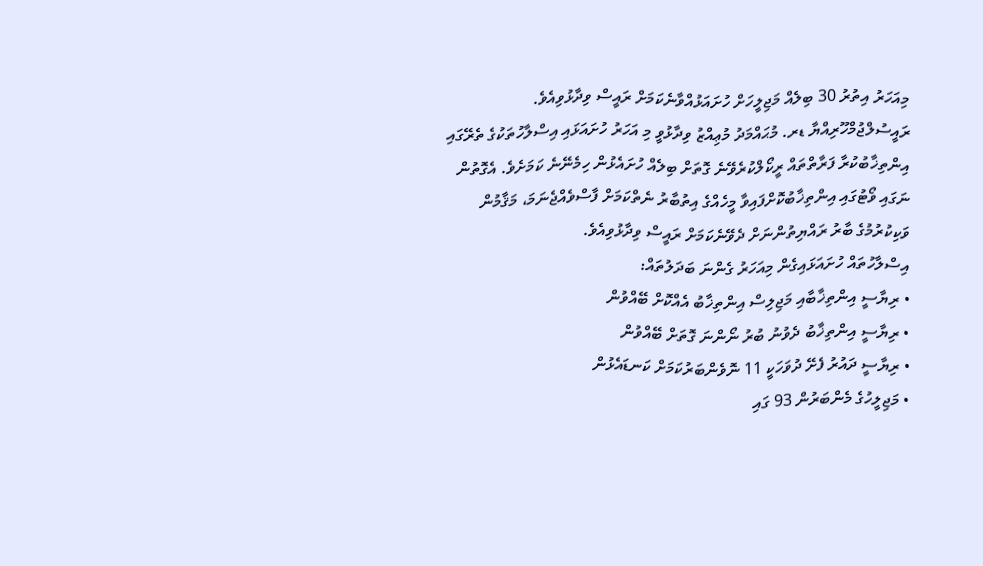މިއަހަރު އިތުރު 30 ބިލެއް މަޖިލީހަށް ހުށައަޅުއްވާނެކަމަށް ރައީސް ވިދާޅުވިއެވެ.
ރައީސުލްޖުމްހޫރިއްޔާ ޑރ. މުޙައްމަދު މުޢިއްޒު ވިދާޅުވީ މި އަހަރު ހުށައަޅައި އިސްލާހުތަކުގެ ތެރޭގައި އިންތިޚާބުކުރާ ފަރާތްތައް ރީކޯލްކުރެވޭނެ ގޮތަށް ބިލެއް ހުށައެޅުން ހިމެނޭނެ ކަމަށެވެ. އެގޮތުން ނަގައި ވޯޓުގައި އިންތިޚާބުކޮށްފައިވާ މީހެއްގެ އިތުބާރު ނެތްކަމަށް ފާސްވެއްޖެނަމަ، މަޤާމުން ވަކިކުރުމުގެ ބާރު ރައްޔިތުންނަށް ދެވޭނެކަމަށް ރައީސް ވިދާޅުވިއެވެ.
އިސްލާހުތައް ހުށައަޅައިގެން މިއަހަރު ގެންނަ ބަދަލުތައް:
• ރިޔާސީ އިންތިޚާބާއި މަޖިލިސް އިންތިޚާބު އެއްކޮށް ބޭއްވުން
• ރިޔާސީ އިންތިޚާބު ދެވުނު ބުރު ނޯންނަ ގޮތަށް ބޭއްވުން
• ރިޔާސީ ދައުރު ފެށޭ ދުވަހަކީ 11 ނޮވެންބަރުކަމަށް ކަނޑައެޅުން
• މަޖިލީހުގެ މެންބަރުން 93 ގައި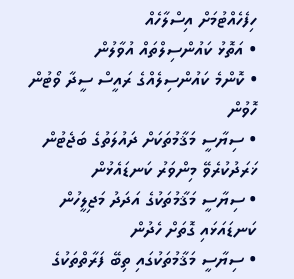ހިފެހެއްޓުމަށް އިސްލާހެއް
• އަތޮޅު ކައުންސިލްތައް އުވާލުން
• ކޮންމެ ކައުންސިލެއްގެ ރައީސް ސީދާ ވޯޓުން ހޮވުން
• ސިޔާސީ މަޤާމުތަކަށް ދައުލަތުގެ ބަޖެޓުން ޚަރަދުކުރެވޭ މިންވަރު ކަނޑައެޅުން
• ސިޔާސީ މަޤާމުތަކުގެ އަދަދު މަޖިލީހުން ކަނޑައަޅައި ގޮތަށް ހެދުން
• ސިޔާސީ މަޤާމުތަކުގައި ތިބޭ ފަރާތްތަކުގެ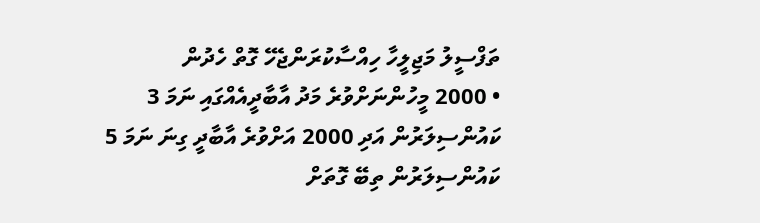ތަފްސީލު މަޖިލީހާ ހިއްސާކުރަންޖެހޭ ގޮތް ހެދުން
• 2000 މީހުންނަށްވުރެ މަދު އާބާދީއެއްގައި ނަމަ 3 ކައުންސިލަރުން އަދި 2000 އަށްވުރެ އާބާދީ ގިނަ ނަމަ 5 ކައުންސިލަރުން ތިބޭ ގޮތަށް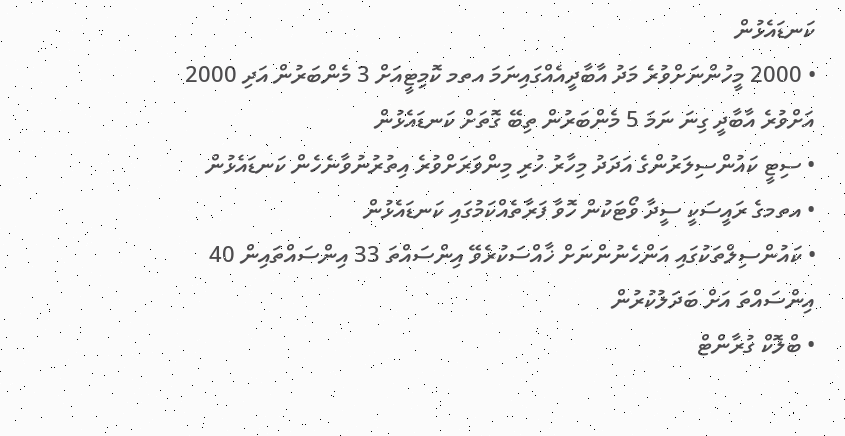ކަނޑައެޅުން
• 2000 މީހުންނަށްވުރެ މަދު އާބާދީއެއްގައިނަމަ އތމ ކޮމިޓީއަށް 3 މެންބަރުން އަދި 2000 އަށްވުރެ އާބާދީ ގިނަ ނަމަ 5 މެންބަރުން ތިބޭ ގޮތަށް ކަނޑައެޅުން
• ސިޓީ ކައުންސިލަރުންގެ އަދަދު މިހާރު ހުރި މިންވަރަށްވުރެ އިތުރުނުވާނެހެން ކަނޑައެޅުން
• އތމގެ ރައީސަކީ ސީދާ ވޯޓަކުން ހޮވާ ފަރާތެއްކަމުގައި ކަނޑައެޅުން
• ކައުންސިލްތަކުގައި އަންހެނުންނަށް ޚާއްސަކުރެވޭ އިންސައްތަ 33 އިންސައްތައިން 40 އިންސައްތަ އަށް ބަދަލުކުރުން
• ބްލޮކް ގުރާންޓް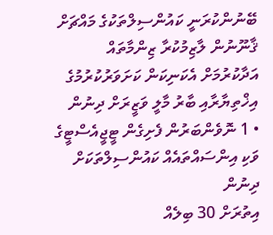ބޭނުންކުރަނީ ކައުންސިލްތަކުގެ މައްޗަށް ޤާނޫނުން ލާޒިމުކުރާ ޒިންމާތައް އަދާކުރުމަށް އެކަނިކަން ކަށަވަރުކުރުމުގެ އިޚްތިޔާރާއި ބާރު މާލީ ވަޒީރަށް ދިނުން
• 1 ނޮވެންބަރުން ފެށިގެން ޓީޖީއެސްޓީގެ ވަކި އިންސައްތައެއް ކައުންސިލްތަކަށް ދިނުން
އިތުރަށް 30 ބިލެއް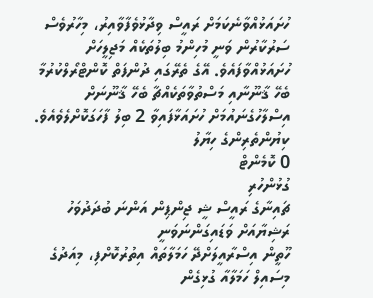ހުށައަޅުއްވާނެކަމަށް ރައީސް ވިދާޅުވެފާވާއިރު، މިހާރުވެސް ސަރުކާރުން ވަނީ މުހިންމު ބިލުތަކެއް މަޖިލީހަށް ހުށައަޅުއްވާފައެވެ. އޭގެ ތެރޭގައި ދުންފަތް ކޮންޓްރޯލްކުރުމާ ބެހޭ ޤާނޫނާއި މަސްތުވާތަކެއްޗާ ބެހޭ ޤާނޫނަށް އިސްލާހުގެނައުމަށް ހުށައަޅާފައިވާ 2 ބިލު ފާހަގަކޮށްލެވެއެވެ.
ކިޔުންތެރިންގެ ހިޔާލު
0 ކޮމެންޓް
ގުޅުންހުރި
ޗައިނާގެ ރައީސް ޝީ ޖިންޕިން އަންނަ ބުދަދުވަހު ރަޝިޔާއަށް ވަޑައިގަންނަވަނީ
ހޫތީން އިސްރާއީލަށްދޭ ހަމަލާތައް އިތުރުކޮށްފި، މިއަދުގެ މިސައިލް ހަމަލާއާ ގުޅިގެން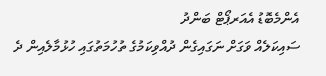އެންމެބޮޑު އެއަރޕޯޓް ބަންދު
ސައިކަލެއް ވަގަށް ނަގައިގެން ދުއްވިކަމުގެ ތުހުމަތުގައި ހުޅުމާލެއިން ދެ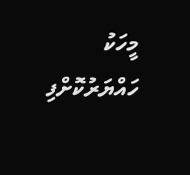މީހަކު ހައްޔަރުކޮށްފި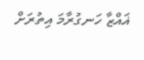ޣައްޒާ ހަނގުރާމަ އިތުރަށް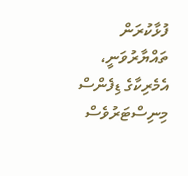ފުޅާކުރަން ތައްޔާރުވަނީ، އެމެރިކާގެ ޑިފެންސް މިނިސްޓަރުވެސް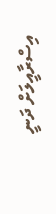އިސްރާއީލަށް ދަނީ